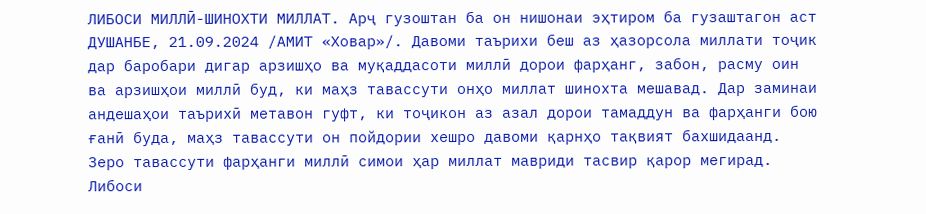ЛИБОСИ МИЛЛӢ-ШИНОХТИ МИЛЛАТ. Арҷ гузоштан ба он нишонаи эҳтиром ба гузаштагон аст
ДУШАНБЕ, 21.09.2024 /АМИТ «Ховар»/. Давоми таърихи беш аз ҳазорсола миллати тоҷик дар баробари дигар арзишҳо ва муқаддасоти миллӣ дорои фарҳанг, забон, расму оин ва арзишҳои миллӣ буд, ки маҳз тавассути онҳо миллат шинохта мешавад. Дар заминаи андешаҳои таърихӣ метавон гуфт, ки тоҷикон аз азал дорои тамаддун ва фарҳанги бою ғанӣ буда, маҳз тавассути он пойдории хешро давоми қарнҳо тақвият бахшидаанд. Зеро тавассути фарҳанги миллӣ симои ҳар миллат мавриди тасвир қарор мегирад. Либоси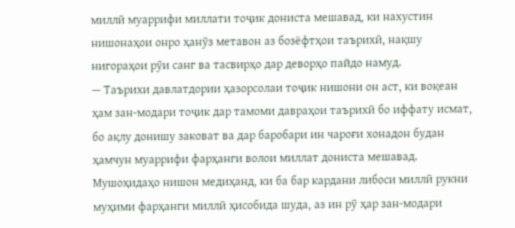миллӣ муаррифи миллати тоҷик дониста мешавад, ки нахустин нишонаҳои онро ҳанӯз метавон аз бозёфтҳои таърихӣ, нақшу нигораҳои рӯи санг ва тасвирҳо дар деворҳо пайдо намуд.
— Таърихи давлатдории ҳазорсолаи тоҷик нишони он аст, ки воқеан ҳам зан-модари тоҷик дар тамоми давраҳои таърихӣ бо иффату исмат, бо ақлу донишу заковат ва дар баробари ин чароғи хонадон будан ҳамчун муаррифи фарҳанги волои миллат дониста мешавад. Мушоҳидаҳо нишон медиҳанд, ки ба бар кардани либоси миллӣ рукни муҳими фарҳанги миллӣ ҳисобида шуда, аз ин рӯ ҳар зан-модари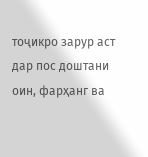тоҷикро зарур аст дар пос доштани оин, фарҳанг ва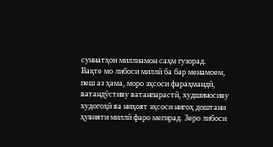суннатҳои миллиамон саҳм гузорад.
Вақте мо либоси миллӣ ба бар менамоем, пеш аз ҳама, моро эҳсоси фараҳмандӣ, ватандӯстиву ватанпарастӣ, худшиносиву худогоҳӣ ва ниҳоят эҳсоси нигоҳ доштани ҳувияти миллӣ фаро мегирад. Зеро либоси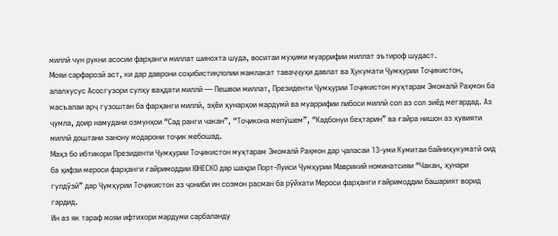миллӣ чун рукни асосии фарҳанги миллат шинохта шуда, воситаи муҳими муаррифии миллат эътироф шудаст.
Мояи сарфарозӣ аст, ки дар даврони соҳибистиқлолии мамлакат таваҷҷуҳи давлат ва Ҳукумати Ҷумҳурии Тоҷикистон, алалхусус Асосгузори сулҳу ваҳдати миллӣ — Пешвои миллат, Президенти Ҷумҳурии Тоҷикистон муҳтарам Эмомалӣ Раҳмон ба масъалаи арҷ гузоштан ба фарҳанги миллӣ, эҳёи ҳунарҳои мардумӣ ва муаррифии либоси миллӣ сол аз сол зиёд мегардад. Аз ҷумла, доир намудани озмунҳои “Сад ранги чакан”, “Тоҷикона мепӯшем”, “Кадбонуи беҳтарин” ва ғайра нишон аз ҳувияти миллӣ доштани занону модарони тоҷик мебошад.
Маҳз бо ибтикори Президенти Ҷумҳурии Тоҷикистон муҳтарам Эмомалӣ Раҳмон дар ҷаласаи 13-уми Кумитаи байниҳукуматӣ оид ба ҳифзи мероси фарҳанги ғайримоддии ЮНЕСКО дар шаҳри Порт-Луиси Ҷумҳурии Маврикий номинатсияи “Чакан, ҳунари гулдӯзӣ” дар Ҷумҳурии Тоҷикистон аз ҷониби ин созмон расман ба рӯйхати Мероси фарҳанги ғайримоддии башарият ворид гардид.
Ин аз як тараф мояи ифтихори мардуми сарбаланду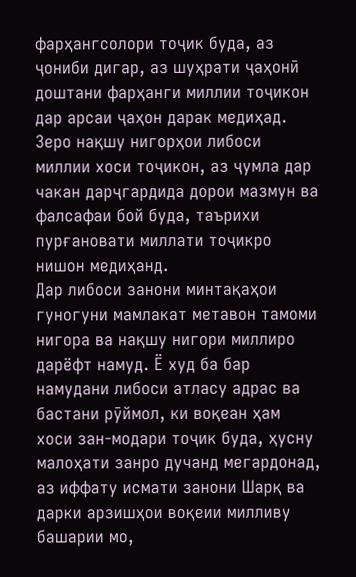фарҳангсолори тоҷик буда, аз ҷониби дигар, аз шуҳрати ҷаҳонӣ доштани фарҳанги миллии тоҷикон дар арсаи ҷаҳон дарак медиҳад. Зеро нақшу нигорҳои либоси миллии хоси тоҷикон, аз ҷумла дар чакан дарҷгардида дорои мазмун ва фалсафаи бой буда, таърихи пурғановати миллати тоҷикро нишон медиҳанд.
Дар либоси занони минтақаҳои гуногуни мамлакат метавон тамоми нигора ва нақшу нигори миллиро дарёфт намуд. Ё худ ба бар намудани либоси атласу адрас ва бастани рӯймол, ки воқеан ҳам хоси зан-модари тоҷик буда, ҳусну малоҳати занро дучанд мегардонад, аз иффату исмати занони Шарқ ва дарки арзишҳои воқеии милливу башарии мо,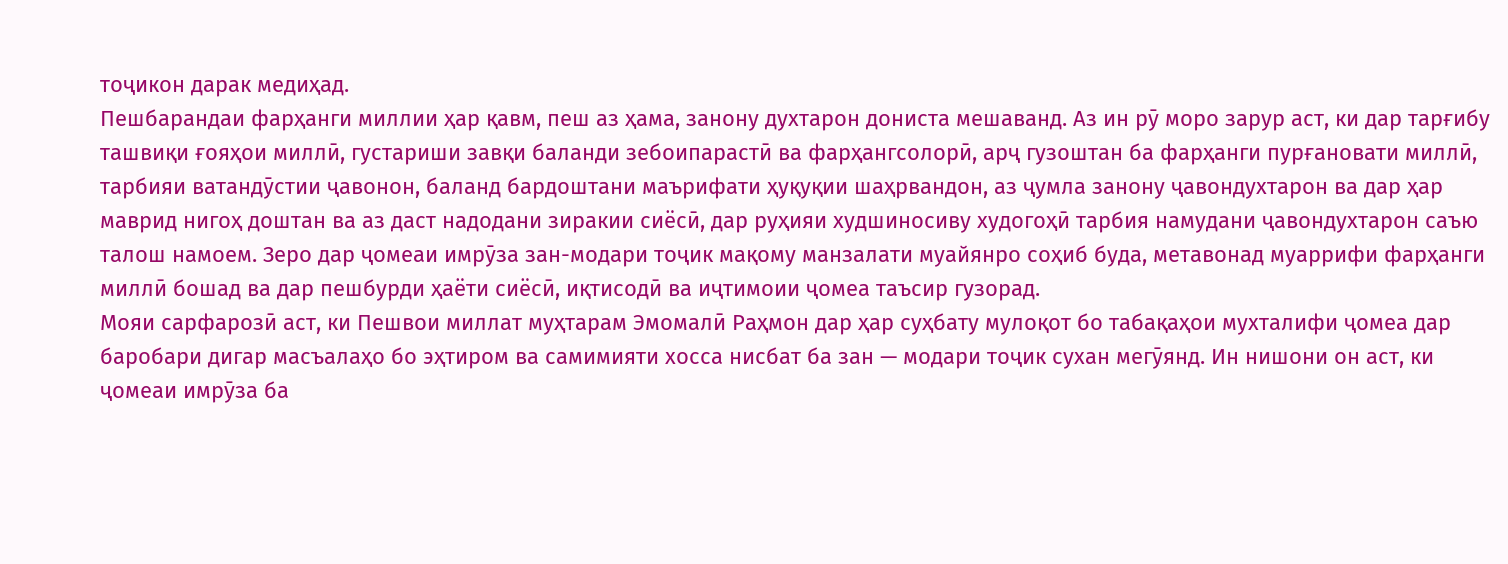тоҷикон дарак медиҳад.
Пешбарандаи фарҳанги миллии ҳар қавм, пеш аз ҳама, занону духтарон дониста мешаванд. Аз ин рӯ моро зарур аст, ки дар тарғибу ташвиқи ғояҳои миллӣ, густариши завқи баланди зебоипарастӣ ва фарҳангсолорӣ, арҷ гузоштан ба фарҳанги пурғановати миллӣ, тарбияи ватандӯстии ҷавонон, баланд бардоштани маърифати ҳуқуқии шаҳрвандон, аз ҷумла занону ҷавондухтарон ва дар ҳар маврид нигоҳ доштан ва аз даст надодани зиракии сиёсӣ, дар руҳияи худшиносиву худогоҳӣ тарбия намудани ҷавондухтарон саъю талош намоем. Зеро дар ҷомеаи имрӯза зан-модари тоҷик мақому манзалати муайянро соҳиб буда, метавонад муаррифи фарҳанги миллӣ бошад ва дар пешбурди ҳаёти сиёсӣ, иқтисодӣ ва иҷтимоии ҷомеа таъсир гузорад.
Мояи сарфарозӣ аст, ки Пешвои миллат муҳтарам Эмомалӣ Раҳмон дар ҳар суҳбату мулоқот бо табақаҳои мухталифи ҷомеа дар баробари дигар масъалаҳо бо эҳтиром ва самимияти хосса нисбат ба зан — модари тоҷик сухан мегӯянд. Ин нишони он аст, ки ҷомеаи имрӯза ба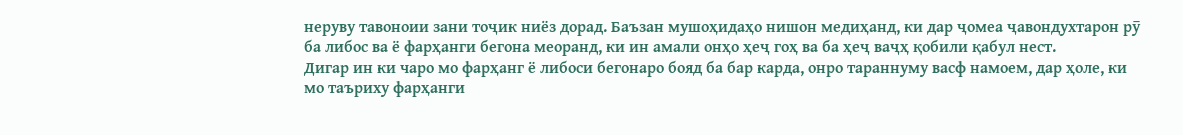неруву тавоноии зани тоҷик ниёз дорад. Баъзан мушоҳидаҳо нишон медиҳанд, ки дар ҷомеа ҷавондухтарон рӯ ба либос ва ё фарҳанги бегона меоранд, ки ин амали онҳо ҳеҷ гоҳ ва ба ҳеҷ ваҷҳ қобили қабул нест.
Дигар ин ки чаро мо фарҳанг ё либоси бегонаро бояд ба бар карда, онро тараннуму васф намоем, дар ҳоле, ки мо таъриху фарҳанги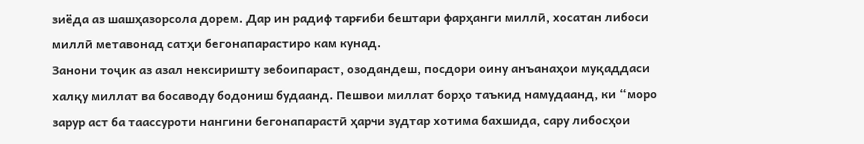зиёда аз шашҳазорсола дорем. Дар ин радиф тарғиби бештари фарҳанги миллӣ, хосатан либоси миллӣ метавонад сатҳи бегонапарастиро кам кунад.
Занони тоҷик аз азал нексиришту зебоипараст, озодандеш, посдори оину анъанаҳои муқаддаси халқу миллат ва босаводу бодониш будаанд. Пешвои миллат борҳо таъкид намудаанд, ки “моро зарур аст ба таассуроти нангини бегонапарастӣ ҳарчи зудтар хотима бахшида, сару либосҳои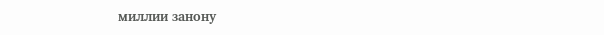миллии занону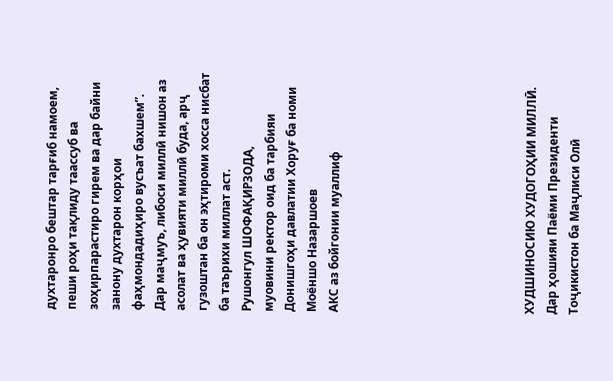духтаронро бештар тарғиб намоем, пеши роҳи тақлиду таассуб ва зоҳирпарастиро гирем ва дар байни занону духтарон корҳои фаҳмондадиҳиро вусъат бахшем”.
Дар маҷмуъ, либоси миллӣ нишон аз асолат ва ҳувияти миллӣ буда, арҷ гузоштан ба он эҳтироми хосса нисбат ба таърихи миллат аст.
Рушонгул ШОФАҚИРЗОДА,
муовини ректор оид ба тарбияи Донишгоҳи давлатии Хоруғ ба номи Моёншо Назаршоев
АКС аз бойгонии муаллиф








ХУДШИНОСИЮ ХУДОГОҲИИ МИЛЛӢ. Дар ҳошияи Паёми Президенти Тоҷикистон ба Маҷлиси Олӣ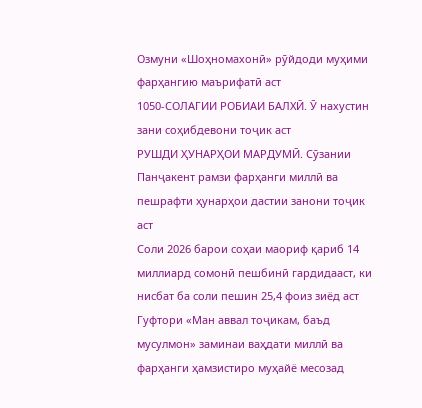Озмуни «Шоҳномахонӣ» рӯйдоди муҳими фарҳангию маърифатӣ аст
1050-СОЛАГИИ РОБИАИ БАЛХӢ. Ӯ нахустин зани соҳибдевони тоҷик аст
РУШДИ ҲУНАРҲОИ МАРДУМӢ. Сӯзании Панҷакент рамзи фарҳанги миллӣ ва пешрафти ҳунарҳои дастии занони тоҷик аст
Соли 2026 барои соҳаи маориф қариб 14 миллиард сомонӣ пешбинӣ гардидааст, ки нисбат ба соли пешин 25,4 фоиз зиёд аст
Гуфтори «Ман аввал тоҷикам, баъд мусулмон» заминаи ваҳдати миллӣ ва фарҳанги ҳамзистиро муҳайё месозад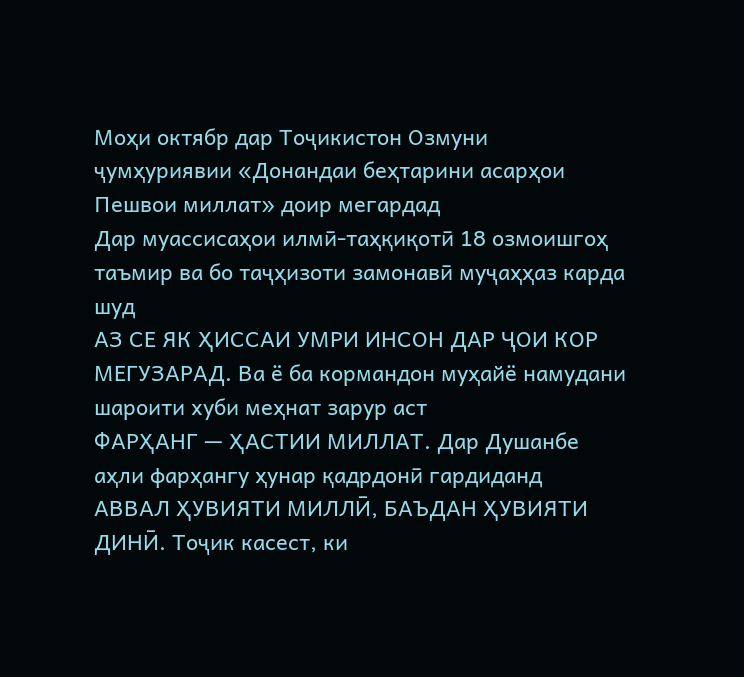Моҳи октябр дар Тоҷикистон Озмуни ҷумҳуриявии «Донандаи беҳтарини асарҳои Пешвои миллат» доир мегардад
Дар муассисаҳои илмӣ-таҳқиқотӣ 18 озмоишгоҳ таъмир ва бо таҷҳизоти замонавӣ муҷаҳҳаз карда шуд
АЗ СЕ ЯК ҲИССАИ УМРИ ИНСОН ДАР ҶОИ КОР МЕГУЗАРАД. Ва ё ба кормандон муҳайё намудани шароити хуби меҳнат зарур аст
ФАРҲАНГ — ҲАСТИИ МИЛЛАТ. Дар Душанбе аҳли фарҳангу ҳунар қадрдонӣ гардиданд
АВВАЛ ҲУВИЯТИ МИЛЛӢ, БАЪДАН ҲУВИЯТИ ДИНӢ. Тоҷик касест, ки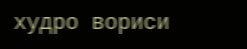худро вориси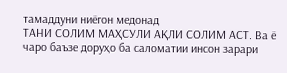тамаддуни ниёгон медонад
ТАНИ СОЛИМ МАҲСУЛИ АҚЛИ СОЛИМ АСТ. Ва ё чаро баъзе доруҳо ба саломатии инсон зарари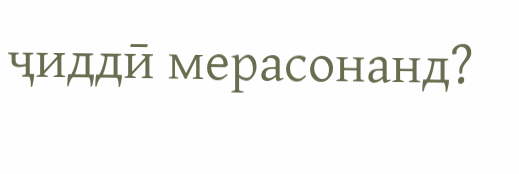ҷиддӣ мерасонанд?